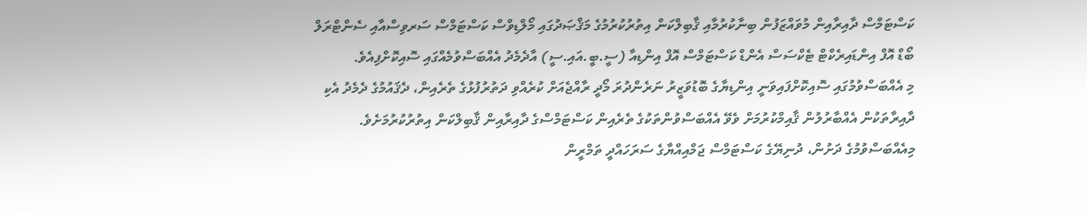ކަސްޓަމްސް ދާއިރާއިން މުވައްޒަފުން ބިނާކުރުމާއި ޤާބިލްކަން އިތުރުކުރުމުގެ މަޤްޞަދުގައި މޯލްޑިވްސް ކަސްޓަމްސް ސަރވިސްއާއި ސެންޓްރަލް ބޯޑް އޮފް އިންޑައިރެކްޓް ޓެކްސަސް އެންޑް ކަސްޓަމްސް އޮފް އިންޑިއާ (ސީ.ބީ.އައި.ސީ) އާދެމެދު އެއްބަސްވުމެއްގައި ސޮއިކޮށްފިއެވެ.
މި އެއްބަސްވުމުގައި ސޮއިކޮށްފައިވަނީ އިންޑިޔާގެ ބޮޑުވަޒީރު ނަރެންދުރަ މޯދީ ރާއްޖެއަށް ކުރެއްވި ދަތުރުފުޅުގެ ތެރެއިން، ދެޤައުމުގެ ދެމެދު އެކި ދާއިރާތަކުން އެއްބާރުލުން ޤާއިމްކުރުމަށް ވެވޭ އެއްބަސްވުންތަކުގެ ތެރެއިން ކަސްޓަމްސްގެ ދާއިރާއިން ޤާބިލްކަން އިތުރުކުރުމަށެވެ.
މިއެއްބަސްވުމުގެ ދަށުން، ދުނިޔޭގެ ކަސްޓަމްސް ޖަމްއިއްޔާގެ ސަރަހައްދީ ތަމްރީން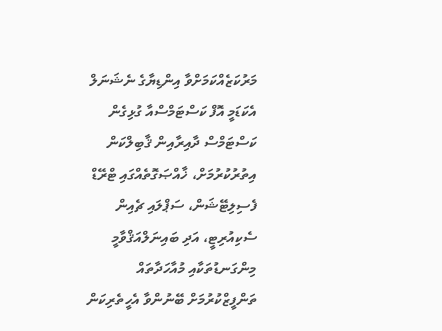މަރުކަޒެއްކަމަށްވާ އިންޑިޔާގެ ނެޝަނަލް އެކަޑަމީ އޮފް ކަސްޓަމްސްއާ ގުޅިގެން ކަސްޓަމްސް ދާއިރާއިން ޤާބިލްކަން އިތުރުކުރުމަށް، ޚާއްޞަގޮތެއްގައި ޓްރޭޑް ފެސިލިޓޭޝަން، ސަޕްލައި ޗެއިން ސެކިއުރިޓީ، އަދި ބައިނަލްއަޤްވާމީ މިންގަނޑުތަކާއި މުއާހަދާތައް ތަންފީޒްކުރުމަށް ބޭނުންވާ އެހީތެރިކަން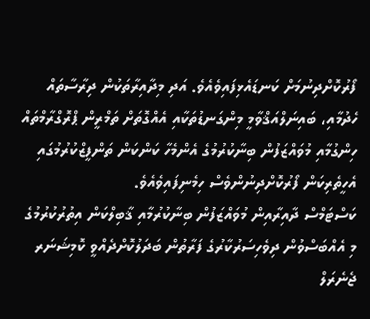ފޯރުކޮށްދިނުމަށް ކަނޑައެޅިފައިވެއެވެ. އަދި މިދާއިރާތަކުން ދިރާސާތައް ހެދުމާއި، ބައިނަލްއަޤްވާމީ މިންގަނޑުތަކާއި އެއްގޮތަށް ތަމްރީން ޕްރޮގްރާމްތައް ހިންގުމާއި މުވައްޒަފުން ބިނާކުރުމުގެ އެންމެހާ ކަންކަން ތަންފީޒްކުރުމުގައި އެހީތެރިކަން ފޯރުކޮށްދިނުންވެސް ހިމެނިފައިވެއެވެ.
ކަސްޓަމްސް ދާއިރާއިން މުވައްޒަފުން ބިނާކުރުމާއި ޤާބިލްކަން އިތުރުކުރުމުގެ މި އެއްބަސްވުން ދިވެހިސަރުކާރުގެ ފަރާތުން ބަދަލުކޮށްދެއްވީ ކޮމިޝަނަރ ޖެނެރަލް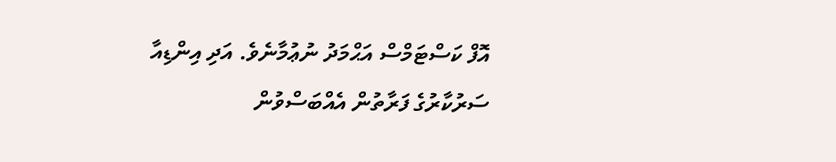އޮފް ކަސްޓަމްސް އަޙްމަދު ނުޢުމާނެވެ. އަދި އިންޑިއާ ސަރުކާރުގެ ފަރާތުން އެއްބަސްވުން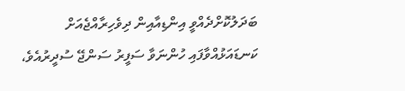ބަދަލުކޮށްދެއްވީ އިންޑިއާއިން ދިވެހިރާއްޖެއަށް ކަނޑައަޅުއްވާފައި ހުންނަވާ ސަފީރު ސަންޖޭ ސުދީރުއެވެ،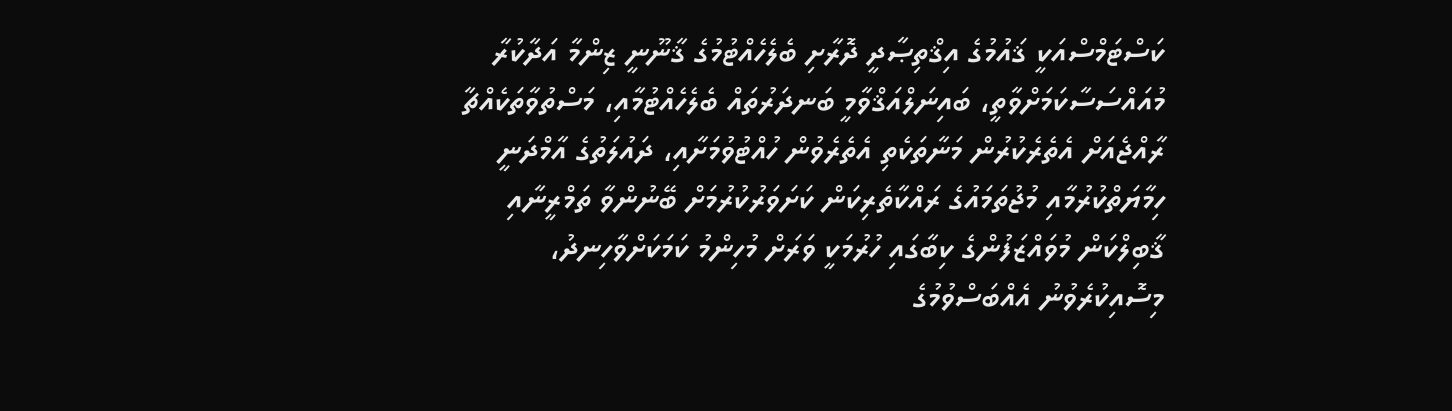ކަސްޓަމްސްއަކީ ޤައުމުގެ އިޤްތިޞާދީ ދޮރާށި ބެލެހެއްޓުމުގެ ޤާނޫނީ ޒިންމާ އަދާކުރާ މުއައްސަސާކަމަށްވާތީ، ބައިނަލްއަޤްވާމީ ބަނދަރުތައް ބެލެހެއްޓުމާއި، މަސްތުވާތަކެއްޗާ ރާއްޖެއަށް އެތެރެކުރުން މަނާތަކެތި އެތެރެވުން ހުއްޓުވުމަށާއި، ދައުލަތުގެ އާމްދަނީ ހިމާޔަތްކުރުމާއި މުޖުތަމައުގެ ރައްކާތެރިކަން ކަށަވަރުކުރުމަށް ބޭނުންވާ ތަމްރީނާއި ޤާބިލްކަން މުވައްޒަފުންގެ ކިބާގައި ހުރުމަކީ ވަރަށް މުހިންމު ކަމަކަށްވާހިނދު، މިސޮއިކުރެވުނު އެއްބަސްވުމުގެ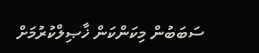ސަބަބުން މިކަންކަން ޚާޞިލްކުރުމަށް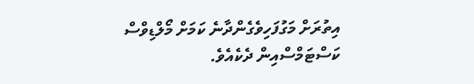އިތުރަށް މަގުފަހިވެގެންދާނެ ކަމަށް މޯލްޑިވްސް ކަސްޓަމްސްއިން ދެކެއެވެ.